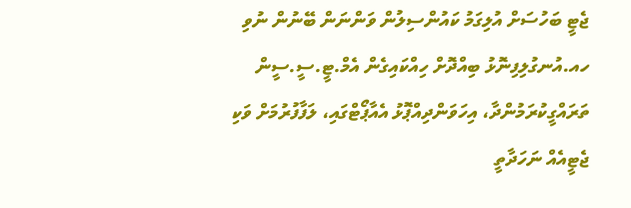ޖެޓީ ބަހުސަށް އުލިގަމު ކައުންސިލުން ވަންނަން ބޭނުން ނުވި
ހއ.އުނގުލިފިނޮޅު ބިއްދޮށް ހިއްކައިގެން އެމް.ޓީ.ސީ.ސީން ތަރައްގީކުރަމުންދާ، އިހަވަންދިއްޕޮޅު އެއާޕޯޓްގައި، ލަފާފުރުމަށް ވަކި ޖެޓީއެއް ނަހަދާތީ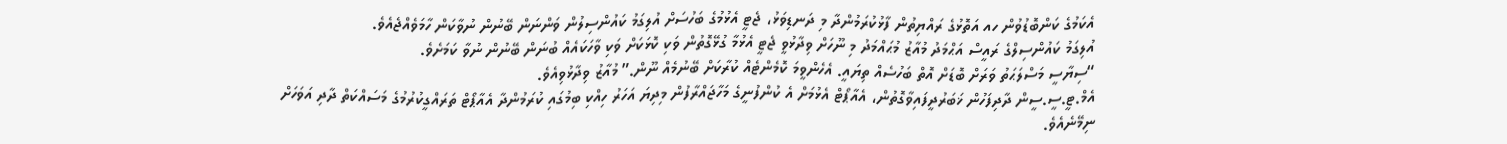އެކަމުގެ ކަންބޮޑުވުން ހއ އަތޮޅުގެ ރައްޔިތުން ފާޅުކުރަމުންދާ މި ދަނޑިވަޅު، ޖެޓީ އެޅުމުގެ ބަހުސަށް އުލިގަމު ކައުންސިލުން ވަންނަން ބޭނުން ނުވާކަން ހާމަވެއްޖެއެވެ.
އުލިގަމު ކައުންސިލްގެ ރައީސް އަޙްމަދު މުއާޒު މުޙައްމަދު މި ނޫހަށް ވިދާޅުވީ ޖެޓީ އެޅުމާ ގުޅޭގޮތުން ވަކި ކޮޅަކަށް ވަކި ވާހަކައެއް ބުނަން ބޭނުން ނުވާ ކަމަށެވެ.
“ސިޔާސީ މަސްލަޙަތު ވަރަށް ބޮޑަށް އޮތް ބަހުސެއް ތިޔައީ. އެހެންވީމަ ކޮމެންޓެއް ކުރާކަށް ބޭނުމެއް ނޫން.” މުއާޒު ވިދާޅުވިއެވެ.
އެމް.ޓީ.ސީ.ސީން ދާދިފަހުން ޚަބަރުދީފައިވާގޮތުން، އެއާޕޯޓް އެޅުމަށް އެ ކުންފުނީގެ މަހާޖައްރާފުން މިދިޔަ އަހަރު ހިއްކި ބިމުގައި ކުރަމުންދާ އެއާޕޯޓް ތަރައްގީކުރުމުގެ މަސައްކަތް ދާދި އަވަހަށް ނިމޭނެއެވެ.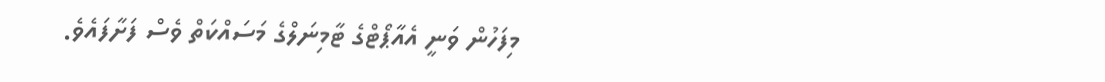މިފަހުން ވަނީ އެއާޕޯޓްގެ ޓާމިނަލްގެ މަސައްކަތް ވެސް ފަށާފައެވެ.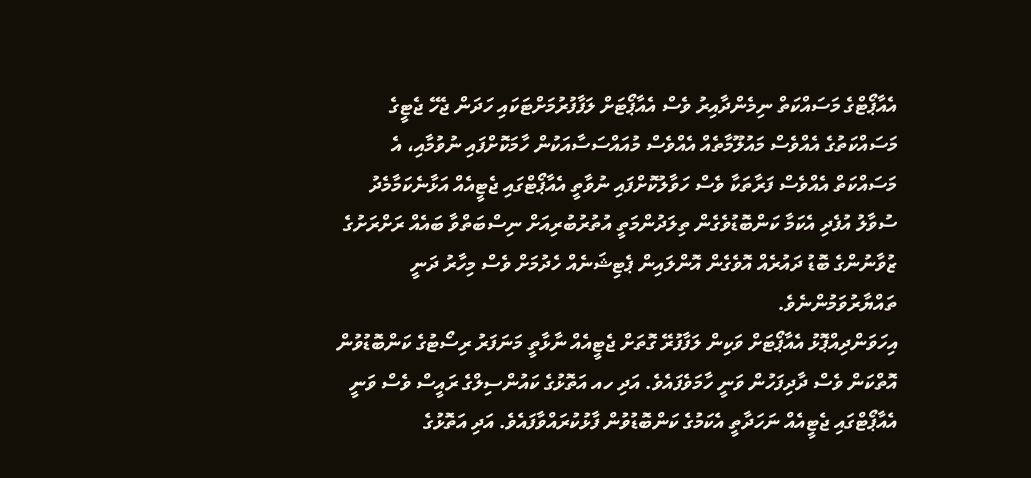އެއާޕޯޓްގެ މަސައްކަތް ނިމެންދާއިރު ވެސް އެއާޕޯޓަށް ލަފާފުރުމަށްޓަކައި ހަދަން ޖެހޭ ޖެޓީގެ މަސައްކަތުގެ އެއްވެސް މައުލޫމާތެއް އެއްވެސް މުއައްސަސާއަކުން ހާމަކޮށްފައި ނުވުމާއި، އެ މަސައްކަތް އެއްވެސް ފަރާތަކާ ވެސް ހަވާލުކޮށްފައި ނުވާތީ އެއާޕޯޓްގައި ޖެޓީއެއް އަޅާނެކަމާމެދު ސުވާލު އުފެދި އެކަމާ ކަންބޮޑުވެގެން ތިލަދުންމަތީ އުތުރުބުރިއަށް ނިސްބަތްވާ ބައެއް ރަށްރަށުގެ ޒުވާނުންގެ ބޮޑު ދައުރެއް އޮވެގެން އޮންލައިން ޕެޓިޝަނެއް ހެދުމަށް ވެސް މިހާރު ދަނީ ތައްޔާރުވަމުންނެވެ.
އިހަވަންދިއްޕޮޅު އެއާޕޯޓަށް ވަކިން ލަފާފުރޭ ގޮތަށް ޖެޓީއެއް ނާޅާތީ މަނަފަރު ރިސޯޓުގެ ކަންބޮޑުވުން އޮތްކަން ވެސް ދާދިފަހުން ވަނީ ހާމަވެފައެވެ. އަދި ހއ އަތޮޅުގެ ކައުންސިލްގެ ރައީސް ވެސް ވަނީ އެއާޕޯޓްގައި ޖެޓީއެއް ނަހަދާތީ އެކަމުގެ ކަންބޮޑުވުން ފާޅުކުރައްވާފައެވެ. އަދި އަތޮޅުގެ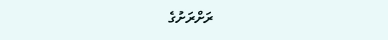ރަށްރަށުގެ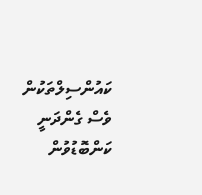ކައުންސިލްތަކުން ވެސް ގެންދަނީ ކަންބޮޑުވުން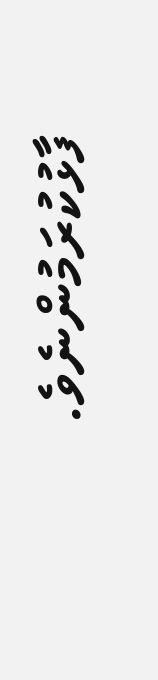ފާޅުކުރަމުންނެވެ.